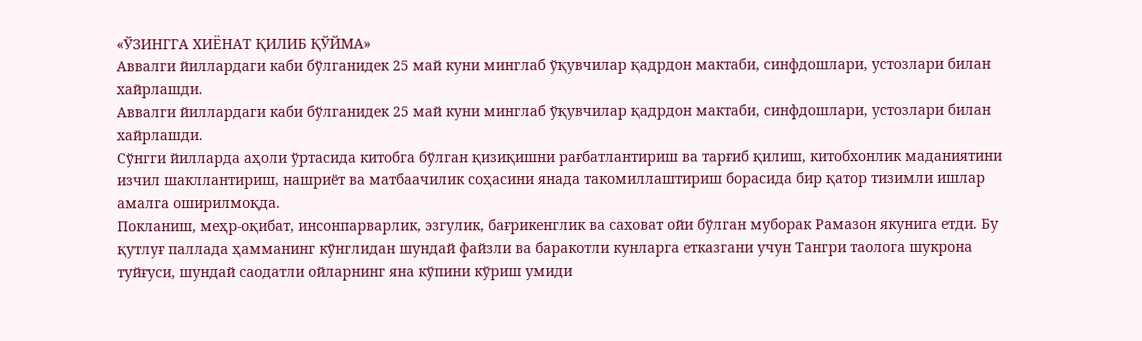«ЎЗИНГГА ХИЁНАТ ҚИЛИБ ҚЎЙМА»
Аввалги йиллардаги каби бўлганидек 25 май куни минглаб ўқувчилар қадрдон мактаби, синфдошлари, устозлари билан хайрлашди.
Аввалги йиллардаги каби бўлганидек 25 май куни минглаб ўқувчилар қадрдон мактаби, синфдошлари, устозлари билан хайрлашди.
Сўнгги йилларда аҳоли ўртасида китобга бўлган қизиқишни рағбатлантириш ва тарғиб қилиш, китобхонлик маданиятини изчил шакллантириш, нашриёт ва матбаачилик соҳасини янада такомиллаштириш борасида бир қатор тизимли ишлар амалга оширилмоқда.
Покланиш, меҳр-оқибат, инсонпарварлик, эзгулик, бағрикенглик ва саховат ойи бўлган муборак Рамазон якунига етди. Бу қутлуғ паллада ҳамманинг кўнглидан шундай файзли ва баракотли кунларга етказгани учун Тангри таолога шукрона туйғуси, шундай саодатли ойларнинг яна кўпини кўриш умиди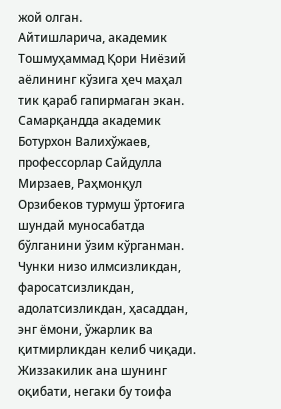жой олган.
Айтишларича, академик Тошмуҳаммад Қори Ниёзий аёлининг кўзига ҳеч маҳал тик қараб гапирмаган экан. Самарқандда академик Ботурхон Валихўжаев, профессорлар Сайдулла Мирзаев, Раҳмонқул Орзибеков турмуш ўртоғига шундай муносабатда бўлганини ўзим кўрганман.
Чунки низо илмсизликдан, фаросатсизликдан, адолатсизликдан, ҳасаддан, энг ёмони, ўжарлик ва қитмирликдан келиб чиқади. Жиззакилик ана шунинг оқибати, негаки бу тоифа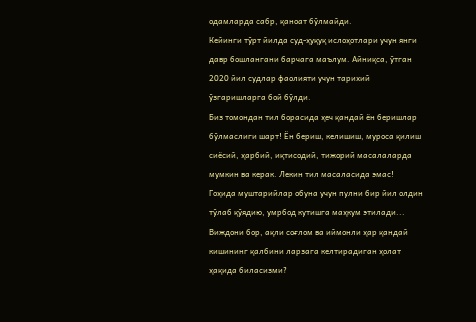одамларда сабр, қаноат бўлмайди.
Кейинги тўрт йилда суд-ҳуқуқ ислоҳотлари учун янги давр бошлангани барчага маълум. Айниқса, ўтган 2020 йил судлар фаолияти учун тарихий ўзгаришларга бой бўлди.
Биз томондан тил борасида ҳеч қандай ён беришлар бўлмаслиги шарт! Ён бериш, келишиш, муроса қилиш сиёсий, ҳарбий, иқтисодий, тижорий масалаларда мумкин ва керак. Лекин тил масаласида эмас!
Гоҳида муштарийлар обуна учун пулни бир йил олдин тўлаб қўядию, умрбод кутишга маҳкум этилади...
Виждони бор, ақли соғлом ва иймонли ҳар қандай кишининг қалбини ларзага келтирадиган ҳолат ҳақида биласизми?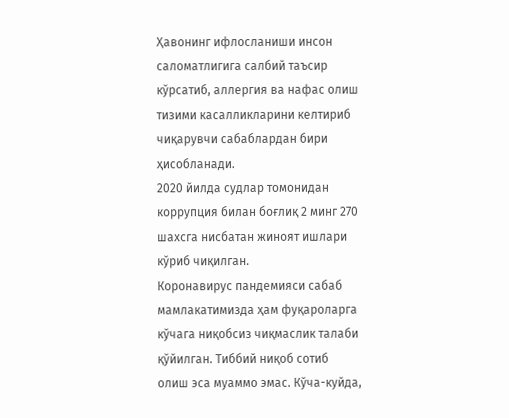Ҳавонинг ифлосланиши инсон саломатлигига салбий таъсир кўрсатиб, аллергия ва нафас олиш тизими касалликларини келтириб чиқарувчи сабаблардан бири ҳисобланади.
2020 йилда судлар томонидан коррупция билан боғлиқ 2 минг 270 шахсга нисбатан жиноят ишлари кўриб чиқилган.
Коронавирус пандемияси сабаб мамлакатимизда ҳам фуқароларга кўчага ниқобсиз чиқмаслик талаби қўйилган. Тиббий ниқоб сотиб олиш эса муаммо эмас. Кўча-куйда,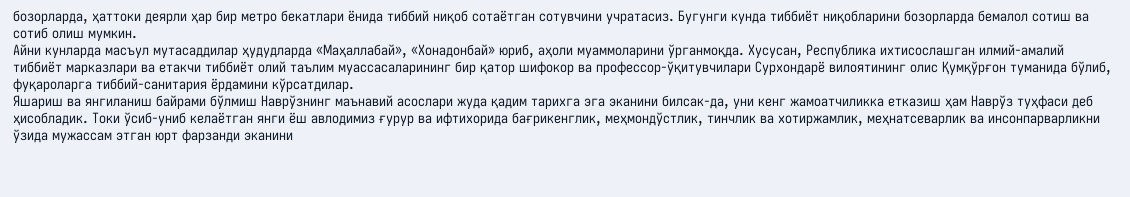бозорларда, ҳаттоки деярли ҳар бир метро бекатлари ёнида тиббий ниқоб сотаётган сотувчини учратасиз. Бугунги кунда тиббиёт ниқобларини бозорларда бемалол сотиш ва сотиб олиш мумкин.
Айни кунларда масъул мутасаддилар ҳудудларда «Маҳаллабай», «Хонадонбай» юриб, аҳоли муаммоларини ўрганмоқда. Хусусан, Республика ихтисослашган илмий-амалий тиббиёт марказлари ва етакчи тиббиёт олий таълим муассасаларининг бир қатор шифокор ва профессор-ўқитувчилари Сурхондарё вилоятининг олис Қумқўрғон туманида бўлиб, фуқароларга тиббий-санитария ёрдамини кўрсатдилар.
Яшариш ва янгиланиш байрами бўлмиш Наврўзнинг маънавий асослари жуда қадим тарихга эга эканини билсак-да, уни кенг жамоатчиликка етказиш ҳам Наврўз туҳфаси деб ҳисобладик. Токи ўсиб-униб келаётган янги ёш авлодимиз ғурур ва ифтихорида бағрикенглик, меҳмондўстлик, тинчлик ва хотиржамлик, меҳнатсеварлик ва инсонпарварликни ўзида мужассам этган юрт фарзанди эканини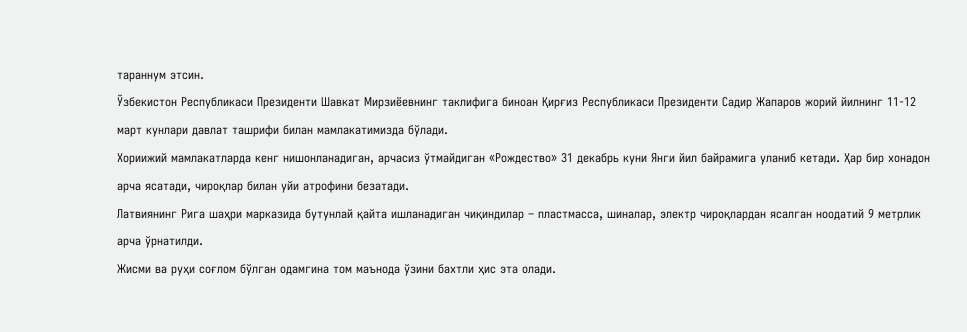тараннум этсин.
Ўзбекистон Республикаси Президенти Шавкат Мирзиёевнинг таклифига биноан Қирғиз Республикаси Президенти Садир Жапаров жорий йилнинг 11-12 март кунлари давлат ташрифи билан мамлакатимизда бўлади.
Хориижий мамлакатларда кенг нишонланадиган, арчасиз ўтмайдиган «Рождество» 31 декабрь куни Янги йил байрамига уланиб кетади. Ҳар бир хонадон арча ясатади, чироқлар билан уйи атрофини безатади.
Латвиянинг Рига шаҳри марказида бутунлай қайта ишланадиган чиқиндилар – пластмасса, шиналар, электр чироқлардан ясалган ноодатий 9 метрлик арча ўрнатилди.
Жисми ва руҳи соғлом бўлган одамгина том маънода ўзини бахтли ҳис эта олади.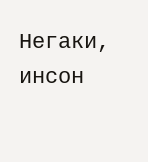Негаки, инсон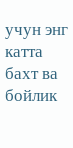учун энг катта бахт ва бойлик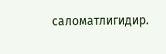саломатлигидир.